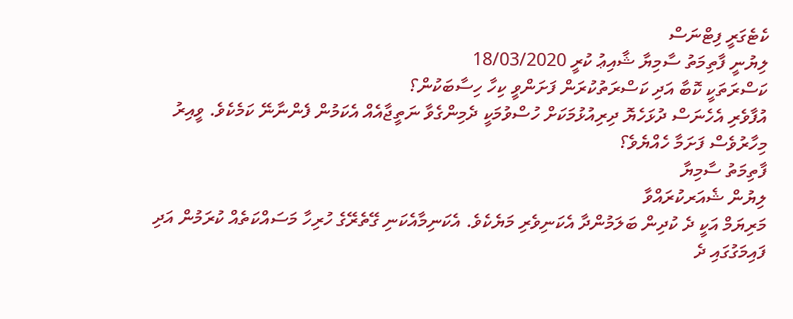ކެޓެގަރީ ފިޓްނަސް
ލިޔުނީ ފާތިމަތު ސާމިޔާ ޝާއިޢު ކުރީ 18/03/2020
ކަސްރަތަކީ ކޮބާ އަދި ކަސްރަތުކުރަން ފަށަންވީ ކިހާ ހިސާބަކުން؟
އުފާވެރި އެހެނަސް ދުޅަހެޔޮ ދިރިއުޅުމަކަށް ހުސްވުމަކީ ދެމިންގެވާ ނަތީޖާއެއް އެކަމުން ފެންނާނޭ ކަމެކެވެ. ވީއިރު މިހާރުވެސް ފަށަމާ ހެއްޔެވެ؟
ފާތިމަތު ސާމިޔާ
ލިޔުން ޝެއަރކުރައްވާ
މަރިޔަމް އަކީ ދެ ކުދިން ބަލަމުންދާ އެކަނިވެރި މަޔެކެވެ. އެކަނިމާއެކަނި ގޭތެރޭގެ ހުރިހާ މަސައްކަތެއް ކުރަމުން އަދި ފައިމަގުގައި ދެ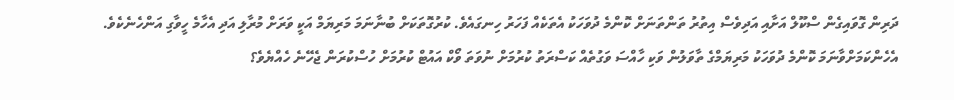ދަރިން ގޮވައިގެން ސްކޫލް އަށާއި އަދިވެސް އިތުރު ތަންތަނަށް ކޮންމެ ދުވަހަކު އެތަކެއް ފަހަރު ހިނގައެވެ. ކުރުގޮތަކަށް ބުނާނަމަ މަރިޔަމް އަކީ ވަރަށް މުރާލި އަދި އެހާމެ ހީވާގި އަންހެނެކެވެ.
އެހެންކަމަށްވާނަމަ ކޮންމެ ދުވަހަކު މަރިޔަމްގެ ތާވަލުން ވަކި ހާއްސަ ވަގުތެއް ކަސްރަތު ކުރުމަށް ނުވަތަ ވޯކް އައުޓް ކުރުމަށް ހުސްކުރަން ޖެހޭނެ ހެއްޔެވެ؟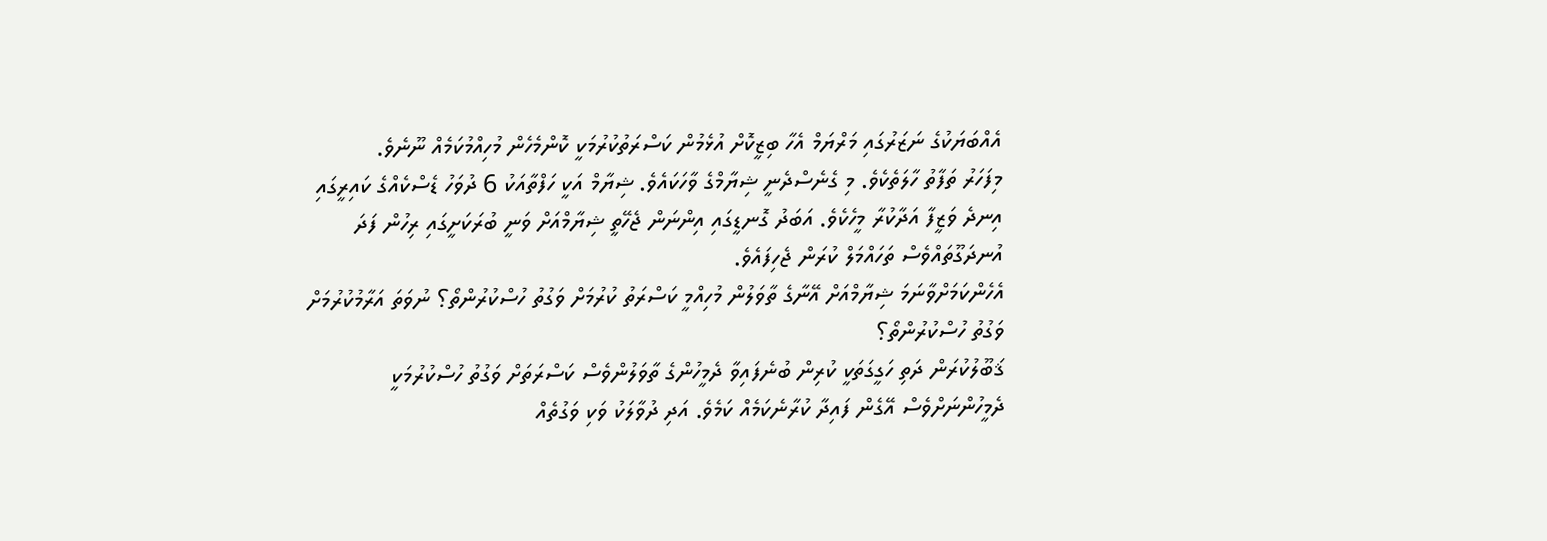އެއްބަޔަކުގެ ނަޒަރުގައި މަރްޔަމް އެހާ ބިޒީކޮށް އުޅެމުން ކަސްރަތުކުރުމަކީ ކޮންމެހެން މުހިއްމުކަމެއް ނޫނެވެ.
މިފަހަރު ތަފާތު ހާލަތެކެވެ. މި ގެނެސްދެނީ ޝިޔާމްގެ ވާހަކައެވެ. ޝިޔާމް އަކީ ހަފްތާއަކު 6 ދުވަހު ޑެސްކެއްގެ ކައިރީގައި އިނދެ ވަޒީފާ އަދާކުރާ މީހެކެވެ. އަބަދު ގޮނޑީގައި އިންނަން ޖެހޭތީ ޝިޔާމްއަށް ވަނީ ބުރަކަށީގައި ރިހުން ފަދަ އުނދަގޫތައްވެސް ތަހައްމަލް ކުރަން ޖެހިފައެވެ.
އެހެންކަމަށްވާނަމަ ޝިޔާމްއަށް އޭނާގެ ތާވަލުން މުހިއްމީ ކަސްރަތު ކުރުމަށް ވަގުތު ހުސްކުރުންތޯ؟ ނުވަތަ އަރާމުކުރުމަށް ވަގުތު ހުސްކުރުންތޯ؟
ޤަބޫލުކުރަން ދަތި ހަގީގަތަކީ ކުރިން ބުނެފައިވާ ދެމީހުންގެ ތާވަލުންވެސް ކަސްރަތަށް ވަގުތު ހުސްކުރުމަކީ ދެމީހުންނަށްވެސް އޭގެން ފައިދާ ކުރާނެކަމެއް ކަމެވެ. އަދި ދުވާލަކު ވަކި ވަގުތެއް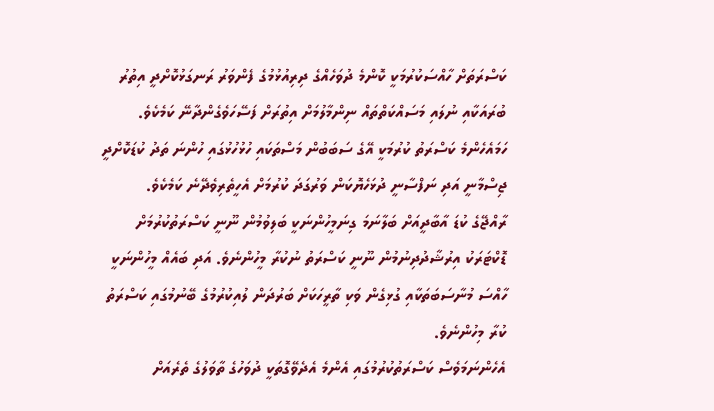ކަސްރަތަށް ހާއްސަކުރުމަކީ ކޮންމެ ދުވަހެއްގެ ދިރިއުޅުމުގެ ފެންވަރު ރަނގަޅުކޮށްދީ އިތުރު ބުރައަކާއި ނުލައި މަސައްކަތްތައް ނިންމާލުމަށް އިތުރަށް ފަސޭހަވެގެންދާނޭ ކަމެކެވެ. ހަމައެހެންމެ ކަސްރަތު ކުރުމަކީ އޭގެ ސަބަބުން މަސްތަކައި ހުޅުހުޅުގައި ހުންނަ ތަދު ކުޑަކޮށްދީ ޖިސްމާނީ އަދި ނަފްސާނީ ދުޅަހެޔޮކަން ވަރުގަދަ ކުރުމަށް އެހީތެރިވެދޭނެ ކަމެކެވެ.
ރާއްޖޭގެ ކުޑަ އާބާދީއަށް ބަލާނަމަ ގިނަމީހުންނަކީ ބަލިވުމުން ނޫނީ ކަސްރަތުކުރުމަށް ޑޮކްޓަރަކު އިރުޝާދުދިނުމުން ނޫނީ ކަސްރަތު ނުކުރާ މީހުންނެވެ. އަދި ބައެއް މީހުންނަކީ ހާއްސަ މުނާސަބަތަކާއި ގުޅިގެން ވަކި ތާރީހަކަށް ބަރުދަން ލުއިކުރުމުގެ ބޭނުމުގައި ކަސްރަތު ކުރާ މިހުންނެވެ.
އެހެންނަމަވެސް ކަސްރަތުކުރުމުގައި އެންމެ އެދެވޭގޮތަކީ ދުވަހުގެ ތާވަލުގެ ތެރެއަށް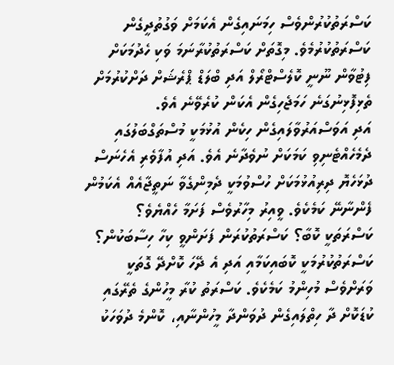ކަސްރަތުކުރުންވެސް ހިމަނައިގެން އެކަމަށް ވަގުތުދީގެން ކަސްރަތުކުރުމެވެ. މިގޮތަށް ކަސްރަތުކުރާނަމަ ވަކި ހެދުމަކަށް ފިޓުވާން ނޫނީ ކޮލެސްޓްރޯލް އަދި ބްލަޑް ޕްރެޝަށް ދަށްކުރުމަށް ތެޅިފޮޅިނުގަނެ ހަމަޖެހިގެން އެކަން ކުރެވޭނެ އެވެ.
އަދި އަވަސްއަރުވާލައިގެން ހިކެން އުޅުމަކީ މުސްތަގްބަލުގައި ދެމެހެއްޓެނިވި ކަމަކަށް ނުވެދާނެ އެވެ. އަދި އުފާވެރި އެހެނަސް ދުޅަހެޔޮ ދިރިއުޅުމަކަށް ހުސްވުމަކީ ދެމިންގެވާ ނަތީޖާއެއް އެކަމުން ފެންނާނޭ ކަމެކެވެ. ވީއިރު މިހާރުވެސް ފަށަމާ ހެއްޔެވެ؟
ކަސްރަތަކީ ކޮބާ؟ ކަސްރަތުކުރަން ފަށަންވީ ކިހާ ހިސާބަކުން؟
ކަސްރަތުކުރުމަކީ ކޮބައިކަމާއި އަދި އެ ދޭހަ ކޮށްދޭ ގޮތަކީ ވަރަށްވެސް މުހިންމު ކަމެކެވެ. ކަސްރަތު ކުރާ މީހުންގެ ތެރޭގައި ކުޑަކޮށް ދާ ހިތްލައިގެން ދުވަންދާ މީހުންނާއި، ކޮންމެ ދުވަހަކު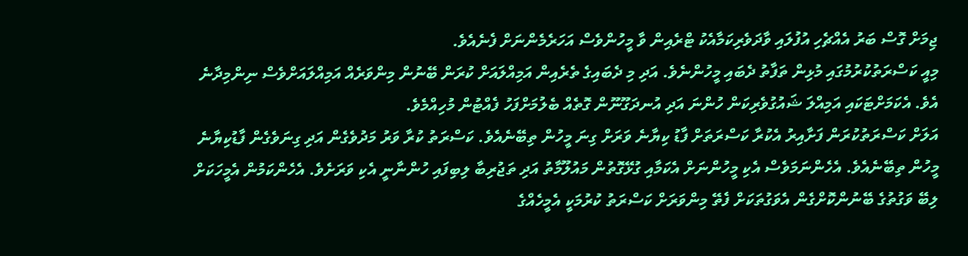ޖިމަށް ގޮސް ބަރު އެއްޗެހި އުފުލައި ވާދަވެރިކަމާއެކު ޓްރެއިން ވާ މީހުންވެސް އަހަރެމެންނަށް ފެނެއެވެ.
މިއީ ކަސްރަތުކުރުމުގައި މުޅިން ތަފާތު ދެބައި މީހުންނެވެ. އަދި މި ދެބައިގެ ތެރެއިން އަމިއްލައަށް ކުރަން ބޭނުން މިންވަރެއް އަމިއްލައަށްވެސް ނިންމިދާނެ އެވެ. އެކަމަށްޓަކައި އަމިއްލަ ޝައުގުވެރިކަން ހުންނަ އަދި އުނދަގޫނޫން ގޮތެއް ބެލުމަށްފަހު ފެއްޓުން މުހިއްމެވެ.
އަލަށް ކަސްރަތުކުރަން ފަށާއިރު އެކުރާ ކަސްރަތަށް ފާޑު ކިޔާނެ ވަރަށް ގިނަ މީހުން ތިބޭނެއެވެ. ކަސްރަތު ކުރާ ވަރު މަދުވެގެން އަދި ގިނަވެގެން ފާޑުކިޔާނެ މީހުން ތިބޭނެއެވެ. އެހެންނަމަވެސް އެކި މީހުންނަށް އެކަމާއި ގުޅޭގޮތުން މައުލޫމާތު އަދި ތަޖުރިބާ ލިބިފައި ހުންނާނީ އެކި ވަރަށެވެ. އެހެންކަމުން އެމީހަކަށް ލިބޭ ވަގުތުގެ ބޭނުންކޮށްގެން އެވަގުތަކަށް ފެތޭ މިންވަރަށް ކަސްރަތު ކުރުމަކީ އެމީހެއްގެ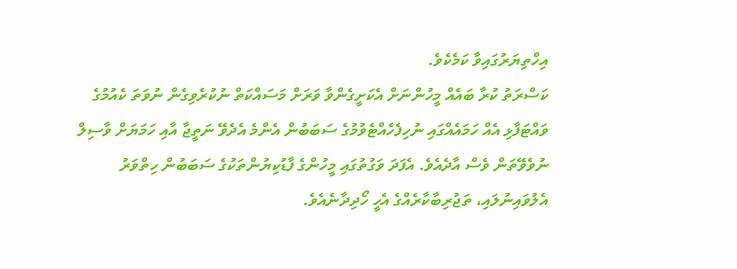އިހްތިޔަރުގައިވާ ކަމެކެވެ.
ކަސްރަތު ކުރާ ބައެއް މީހުންނަށް އެކަށީގެންވާ ވަރަށް މަސައްކަތް ނުކުރެވިގެން ނުވަތަ ކެއުމުގެ ވައްޓަފާޅި އެއް ހަމައެއްގައި ނުހިފެހެއްޓެވުމުގެ ސަބަބުން އެންމެ އެދެވޭ ނަތީޖާ އާއި ހަމަޔަށް ވާސިލް ނުވެވޭތަން ވެސް އާދެއެވެ. އެފަދަ ވަގުތުގައި މީހުންގެ ފާޑުކިޔުންތަކުގެ ސަބަބުން ހިތްވަރު އެލުވައިނުލައި، ތަޖުރިބާކާރެއްގެ އެހީ ހޯދިދާނެއެވެ.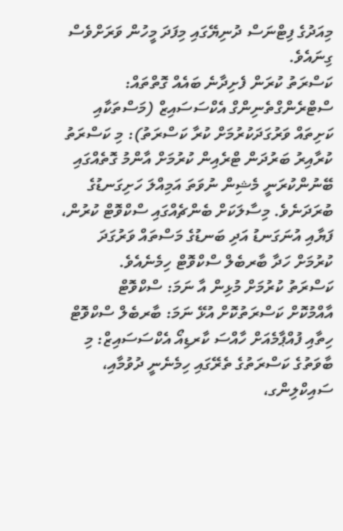މިއަދުގެ ފިޓްނަސް ދުނިޔޭގައި މިފަދަ މީހުން ވަރަށްވެސް ގިނައެވެ.
ކަސްރަތު ކުރަން ފެށިދާނެ ބައެއް ގޮތްތައް:
ސްޓްރެންގްތެނިންގް އެކްސަސައިޒް (މަސްތަކާއި ކަށިތައް ވަރުގަދަކުރުމަށް ކުރާ ކަސްރަތު): މި ކަސްރަތު ކުރާއިރު ބަރުދަން ޓްރެއިން ކުރުމަށް އާންމު ގޮތެއްގައި ބޭނުންކުރަނީ މެޝިން ނުވަތަ އަމިއްލަ ހަށިގަނޑުގެ ބުރަދަނެވެ. މިސާލަކަށް ބެންޗެއްގައި ސްކްވޮޓް ކުރުން، ފަޔާއި އުނަގަނޑު އަދި ބަނޑުގެ މަސްތައް ވަރުގަދަ ކުރުމަށް ހަދާ ބާރބެލް ސްކްވޮޓް ހިމެނެއެވެ.
ކަސްރަތު ކުރުމަށް މުޅިން އާ ނަމަ: ސްކްވޮޓް
އާއްމުކޮށް ކަސްރަތުކޮށް އުޅޭ ނަމަ: ބާރބެލް ސްކްވޮޓް
ހިތާއި ފުއްޕާމެއަށް ހާއްސަ ކާރޑިއޯ އެކްސަސައިޒް: މި ބާވަތުގެ ކަސްރަތުގެ ތެރޭގައި ހިމެނެނީ ދުވުމާއި، ސައިކްލިންގ،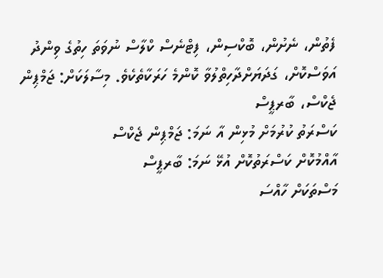ފެތުން، ނެށުން، ބޮކްސިން، ފިޓްނެސް ކްލާސް ނުވަތަ ހިތުގެ ވިންދު އަވަސްކޮށް، ގަދަޔަށްދާހިތްލުވާ ކޮންމެ ހަރަކާތެކެވެ. މިސާލަކަށް: ޖަމްޕިން ޖެކްސް، ބާރޕީސް
ކަސްރަތު ކުރުމަށް މުޅިން އާ ނަމަ: ޖަމްޕިން ޖެކްސް
އާއްމުކޮށް ކަސްރަތުކޮށް އުޅޭ ނަމަ: ބާރޕީސް
މަސްތަކަށް ހާއްސަ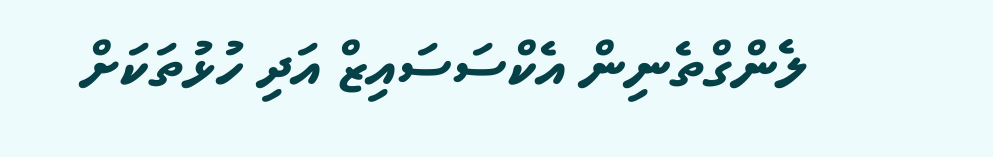ލެންގްތެނިން އެކްސަސައިޒް އަދި ހުޅުތަކަށް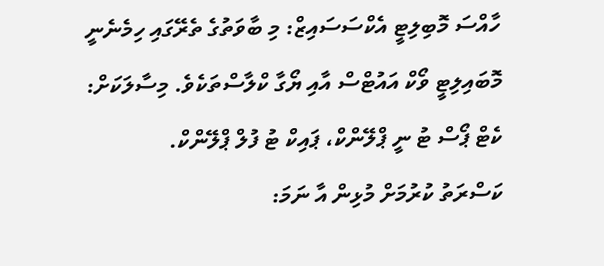ހާއްސަ މޮބިލިޓީ އެކްސަސައިޒް: މި ބާވަތުގެ ތެރޭގައި ހިމެނެނީ މޮބައިލިޓީ ވޯކް އައުޓްސް އާއި ޔޯގާ ކްލާސްތަކެވެ. މިސާލަކަށް: ކެޓް ޕޯސް ޓު ނީ ޕްލޭންކް، ޕައިކް ޓު ފުލް ޕްލޭންކް.
ކަސްރަތު ކުރުމަށް މުޅިން އާ ނަމަ: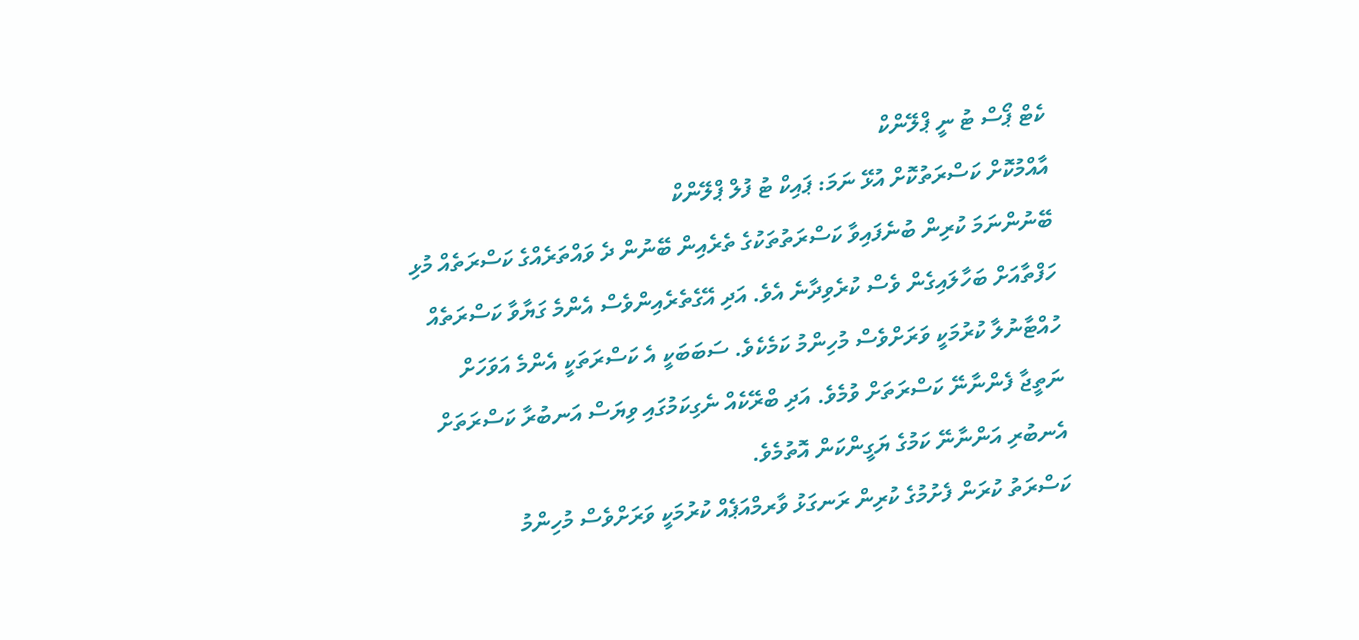ކެޓް ޕޯސް ޓު ނީ ޕްލޭންކް
އާއްމުކޮށް ކަސްރަތުކޮށް އުޅޭ ނަމަ: ޕައިކް ޓު ފުލް ޕްލޭންކް
ބޭނުންނަމަ ކުރިން ބުނެފައިވާ ކަސްރަތުތަކުގެ ތެރެއިން ބޭނުން ދެ ވައްތަރެއްގެ ކަސްރަތެއް މުޅި ހަފްތާއަށް ބަހާލައިގެން ވެސް ކުރެވިދާނެ އެވެ. އަދި އޭގެތެރެއިންވެސް އެންމެ ގަޔާވާ ކަސްރަތެއް ހުއްޓާނުލާ ކުރުމަކީ ވަރަށްވެސް މުހިންމު ކަމެކެވެ. ސަބަބަކީ އެ ކަސްރަތަކީ އެންމެ އަވަހަށް ނަތީޖާ ފެންނާނޭ ކަސްރަތަށް ވުމެވެ. އަދި ބްރޭކެއް ނެގިކަމުގައި ވިޔަސް އަނބުރާ ކަސްރަތަށް އެނބުރި އަންނާނޭ ކަމުގެ ޔަގީންކަން އޮތުމެވެ.
ކަސްރަތު ކުރަން ފެށުމުގެ ކުރިން ރަނގަޅު ވާރމްއަޕެއް ކުރުމަކީ ވަރަށްވެސް މުހިންމު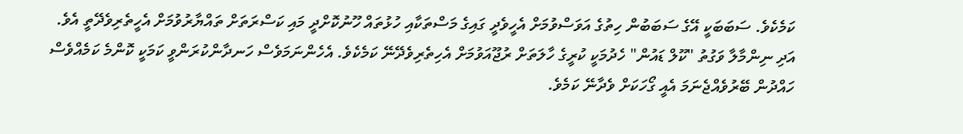ކަމެކެވެ. ސަބަބަކީ އޭގެ ސަބަބުން ހިތުގެ އަވަސްވުމަށް އެހީވެދީ ގައިގެ މަސްތަކާއި ހުޅުތައް ހޫނުކޮށްދީ މައި ކަސްރަތަށް ތައްޔާރުވުމަށް އެހީތެރިވެދޭތީ އެވެ. އަދި ނިންމާލާ ވަގުތު "ކޫލް ޑައުން" ހެދުމަކީ ކުރީގެ ހާލަތަށް ރުޖޫއަވުމަށް އެހިތެރިވެދޭނޭ ކަމެކެވެ. އެހެންނަމަވެސް ހަނދާންކުރަންވީ ކަމަކީ ކޮންމެ ކަމެއްވެސް ހައްދުން ބޭރުވެއްޖެނަމަ އެއީ ގޯހަކަށް ވެދާނޭ ކަމެވެ.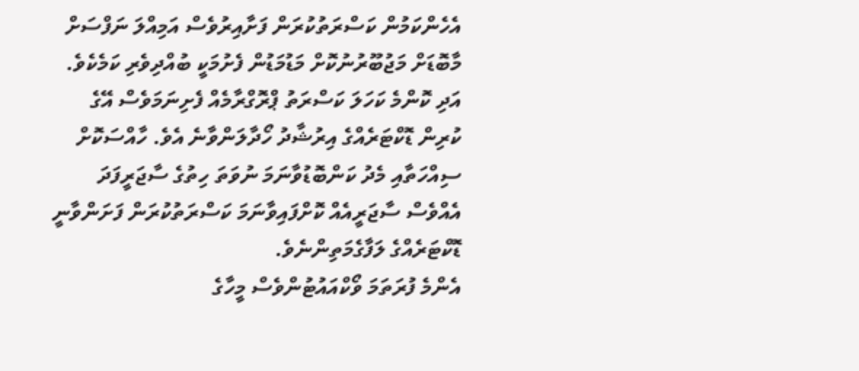އެހެންކަމުން ކަސްރަތުކުރަން ފަށާއިރުވެސް އަމިއްލަ ނަފްސަށް މާބޮޑަށް މަޖުބޫރުނުކޮށް މަޑުމަޑުން ފެށުމަކީ ބުއްދިވެރި ކަމެކެވެ.
އަދި ކޮންމެ ކަހަލަ ކަސްރަތު ޕްރޮގްރާމެއް ފެށިނަމަވެސް އޭގެ ކުރިން ޑޮކްޓަރެއްގެ އިރުޝާދު ހޯދާލަންވާނެ އެވެ. ހާއްސަކޮށް ސިއްހަތާއި މެދު ކަންބޮޑުވާނަމަ ނުވަތަ ހިތުގެ ސާޖަރީފަދަ އެއްވެސް ސާޖަރީއެއް ކޮށްފައިވާނަމަ ކަސްރަތުކުރަން ފަށަންވާނީ ޑޮކްޓަރެއްގެ ލަފާގެމަތިންނެވެ.
އެންމެ ފުރަތަމަ ވޯކްއައުޓުންވެސް މީހާގެ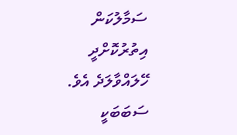ސަމާލުކަން އިތުރުކޮށްދީ ހޭލައްވާލަދެ އެވެ. ސަބަބަކީ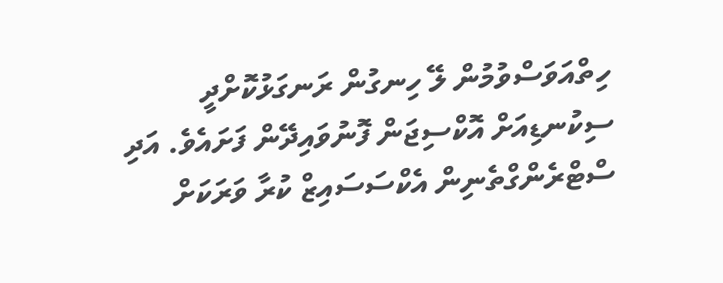ހިތްއަވަސްވުމުން ލޭ ހިނގުން ރަނގަޅުކޮށްދީ ސިކުނޑިއަށް އޮކްސިޖަން ފޮނުވައިދޭން ފަށައެވެ. އަދި ސްޓްރެންގްތެނިން އެކްސަސައިޒް ކުރާ ވަރަކަށް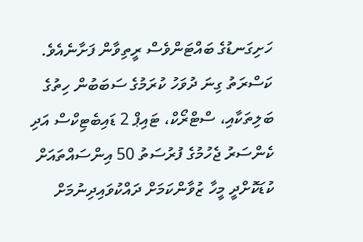ހަށިގަނޑުގެ ބައްޓަންވެސް ރީތިވާން ފަށާނެއެވެ.
ކަސްރަތު ގިނަ ދުވަހު ކުރަމުގެ ސަބަބުން ހިތުގެ ބަލިތަކާއި، ސްޓްރޯކް، ޓައިޕް 2 ޑައިބެޓިކްސް އަދި ކެންސަރު ޖެހުމުގެ ފުރުސަތު 50 އިންސައްތައަށް ކުޑަކޮށްދީ މީހާ ޒުވާންކަމަށް ދައްކުވައިދިނުމަށް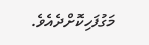މަގުފަހިކޮށްދެއެވެ.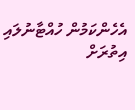އެހެންކަމުން ހުއްޓާނުލައި އިތުރަށް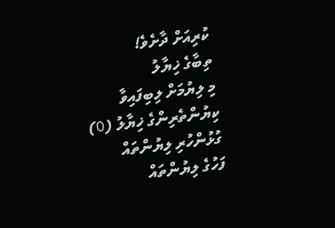ކުރިއަށް ދާށެވެ!
ތިބާގެ ޚިޔާލު
މި ލިޔުމަށް ލިބިފައިވާ ކިޔުންތެރިންގެ ޚިޔާލު (0)
ގުޅުންހުރި ލިޔުންތައް
ފަހުގެ ލިޔުންތައް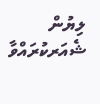ލިޔުން ޝެއަރކުރައްވާ